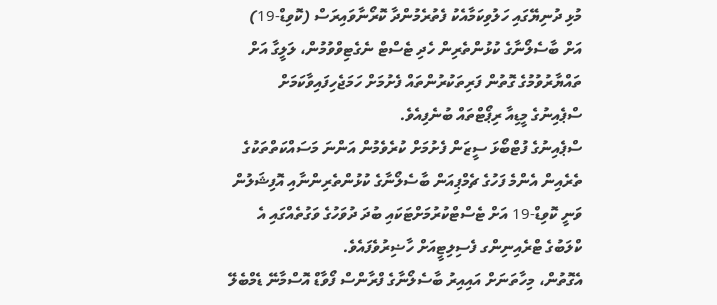މުޅި ދުނިޔޭގައި ހަލުވިކަމާއެކު ފެތުރެމުންދާ ކޮރޯނާވައިރަސް (ކޮވިޑް-19) އަށް ބާސެލޯނާގެ ކުޅުންތެރިން ހެދި ޓެސްޓް ނެގެޓިވްވުމުން، ލަލީގާ އަށް ތައްޔާރުވުމުގެ ގޮތުން ފަރިތަކުރުންތައް ފެށުމަށް ހަމަޖެހިފައިވާކަމަށް ސްޕެއިނުގެ މީޑިއާ ރިޕޯޓްތައް ބުނެފިއެވެ.
ސްޕެއިނުގެ ފުޓްބޯޅަ ސީޒަން ފެށުމަށް ކުރެވެމުން އަންނަ މަސައްކަތްތަކުގެ ތެރެއިން އެންމެ ފަހުގެ ޗެމްޕިއަން ބާސެލޯނާގެ ކުޅުންތެރިންނާއި އޮފިޝަލުން ވަނީ ކޮވިޑް-19 އަށް ޓެސްޓްކުރުމަށްޓަކައި ބުދަ ދުވަހުގެ ވަގުތެއްގައި އެ ކްލަބުގެ ޓްރެއިނިންގ ފެސިލިޓީއަށް ހާޟިރުވެފައެވެ.
އެގޮތުން، މިހާތަނަށް އައިއިރު ބާސެލޯނާގެ ފްރާންސް ފޯވާޑް އޮސްމާނޭ ޑެމްބެލޭ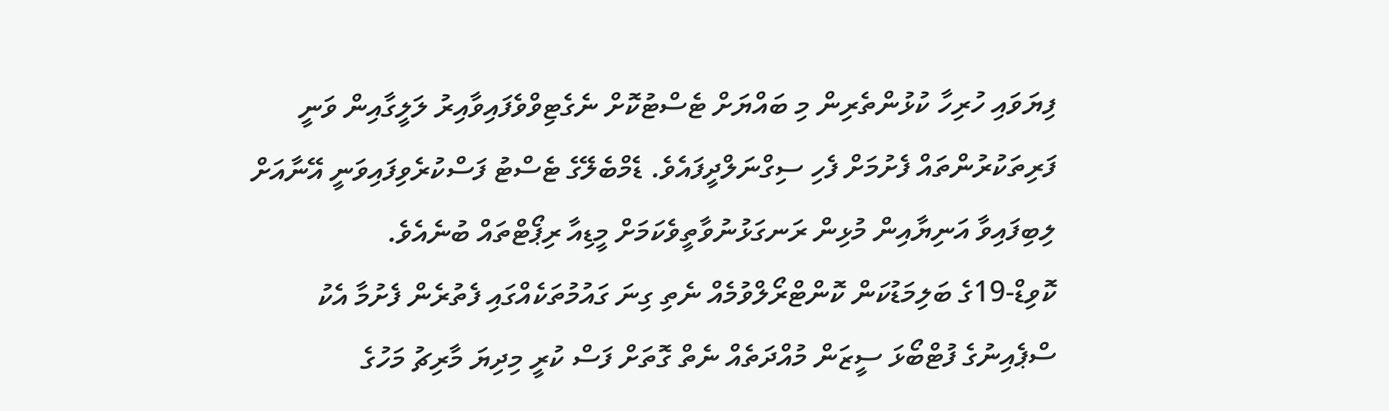ފިޔަވައި ހުރިހާ ކުޅުންތެރިން މި ބައްޔަށް ޓެސްޓުކޮށް ނެގެޓިވްވެފައިވާއިރު ލަލީގާއިން ވަނީ ފަރިތަކުރުންތައް ފެށުމަށް ފެހި ސިގްނަލްދީފައެވެ. ޑެމްބެލޭގެ ޓެސްޓު ފަސްކުރެވިފައިވަނީ އޭނާއަށް ލިބިފައިވާ އަނިޔާއިން މުޅިން ރަނގަޅުނުވާތީވެކަމަށް މީޑިއާ ރިޕޯޓްތައް ބުނެއެވެ.
ކޮވިޑް-19ގެ ބަލިމަޑުކަން ކޮންޓްރޯލްވުމެއް ނެތި ގިނަ ގައުމުތަކެއްގައި ފެތުރެން ފެށުމާ އެކު ސްޕެއިނުގެ ފުޓްބޯޅަ ސީޒަން މުއްދަތެއް ނެތް ގޮތަށް ފަސް ކުރީ މިދިޔަ މާރިޗު މަހުގެ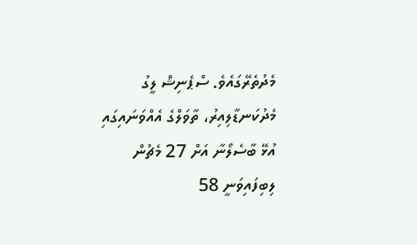މެދުތެރޭގައެވެ. ސްޕެނިޝް ލީގު މެދުކަނޑާލިއިރު، ތާވަލްގެ އެއްވަނައިގައި އުޅޭ ބާސެލޯނާ އަށް 27 މެޗުން ލިބިފައިވަނީ 58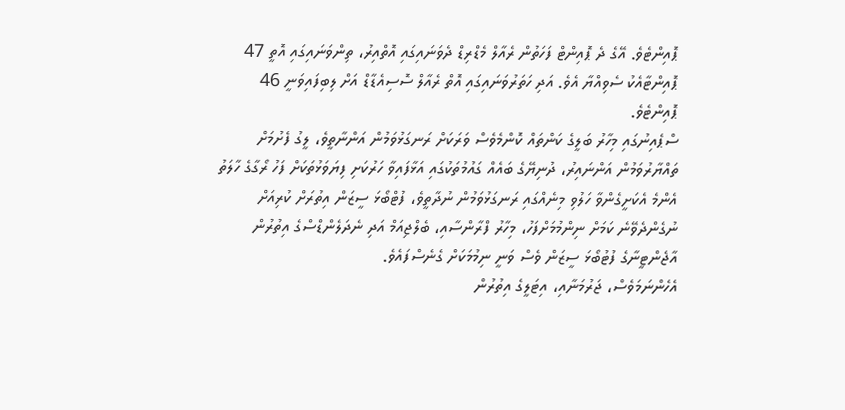ޕޮއިންޓެވެ. އޭގެ ދެ ޕޮއިންޓް ފަހަތުން ރެއާލް މެޑްރިޑް ދެވަނައިގައި އޮތްއިރު، ތިންވަނައިގައި އޮތީ 47 ޕޮއިންޓާއެކު ސެވިއްޔާ އެވެ. އަދި ހަތަރުވަނައިގައި އޮތް ރެއާލް ސޮސިއެޑާޑް އަށް ލިބިފައިވަނީ 46 ޕޮއިންޓެވެ.
ސްޕެއިނުގައި މިހާރު ބަލީގެ ކަންތައް ކޮންމެވެސް ވަރަކަށް ރަނގަޅުވަމުން އަންނާތީވެ، ލީގު ފެށުމަށް ތައްޔާރުވަމުން އަންނައިރު، ދުނިޔޭގެ ބައެއް ގައުމުތަކުގައި އަޅާފައިވާ ހަރުކަށި ފިޔަވަޅުތަކަށް ފަހު ރޯގާގެ ހާލަތު އެންމެ އެކަށީގެންވާ ހަލުވި މިނެއްގައި ރަނގަޅުވަމުން ނުދާތީވެ، ފުޓްބޯޅަ ސީޒަން އިތުރަށް ކުރިއަށް ނުގެންދެވޭނެ ކަމަށް ނިންމުމަށްފަހު، މިހާރު ފްރާންސާއި، ބެލްޖިއަމް އަދި ނެދަލެންޑްސްގެ އިތުރުން އާޖެންޓީނާގެ ފުޓުބޯޅަ ސީޒަން ވެސް ވަނީ ނިމުމަކަށް ގެނެސްފައެވެ.
އެހެންނަމަވެސް، ޖަރުމަނާއި، އިޓަލީގެ އިތުރުން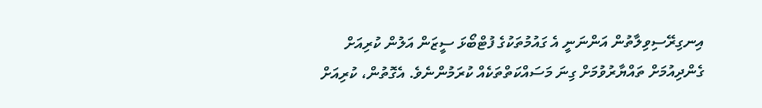އިނގިރޭސިވިލާތުން އަންނަނީ އެ ގައުމުތަކުގެ ފުޓްބޯޅަ ސީޒަން އަލުން ކުރިއަށް ގެންދިއުމަށް ތައްޔާރުވުމަށް ގިނަ މަސައްކަތްތަކެއް ކުރަމުންނެވެ. އެގޮތުން، ކުރިއަށް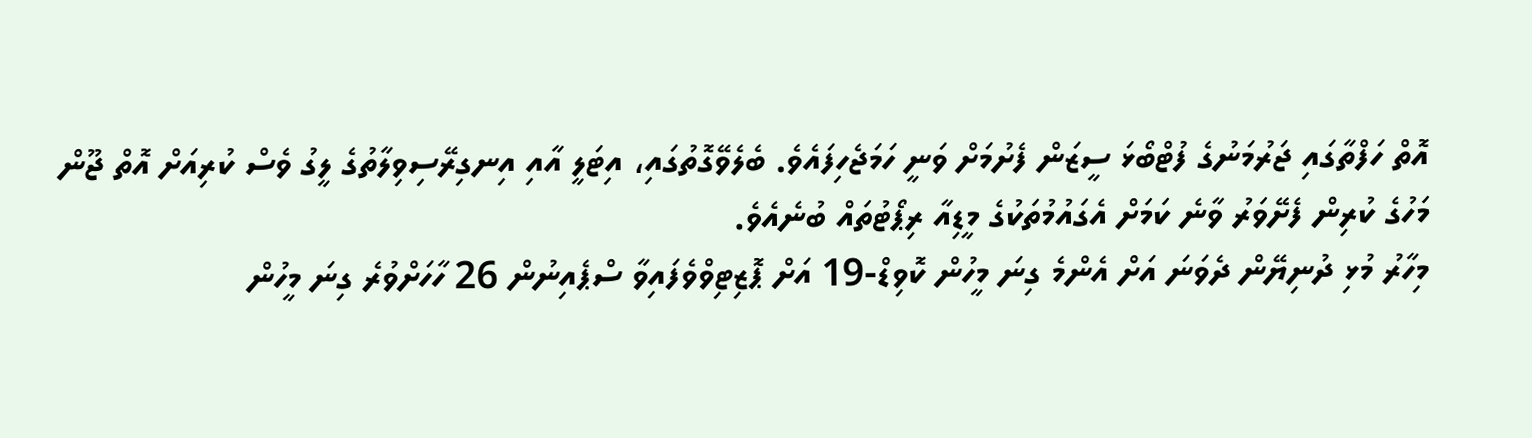އޮތް ހަފްތާގައި ޖަރުމަނުގެ ފުޓްބޯޅަ ސީޒަން ފެށުމަށް ވަނީ ހަމަޖެހިފައެވެ. ބެލެވޭގޮތުގައި، އިޓަލީ އާއި އިނގިރޭސިވިލާތުގެ ލީގު ވެސް ކުރިއަށް އޮތް ޖޫން މަހުގެ ކުރިން ފެށޭވަރު ވާނެ ކަމަށް އެގައުމުތަކުގެ މީޑިއާ ރިޕޯޓުތައް ބުނެއެވެ.
މިހާރު މުޅި ދުނިޔޭން ދެވަނަ އަށް އެންމެ ގިނަ މީހުން ކޮވިޑް-19 އަށް ޕޮޒިޓިވްވެފައިވާ ސްޕެއިނުން 26 ހާހަށްވުރެ ގިނަ މީހުން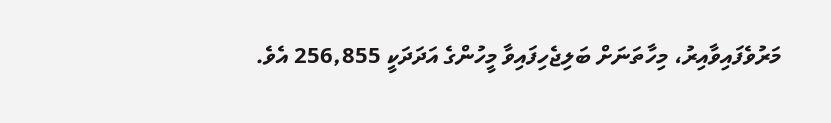މަރުވެފައިވާއިރު، މިހާތަނަށް ބަލިޖެހިފައިވާ މީހުންގެ އަދަދަކީ 256,855 އެވެ.